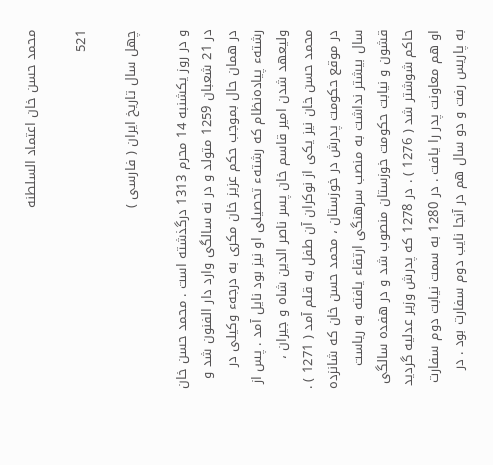محمد حسن خان اعتماد السلطنه

521

چهل سال تاريخ ايران ( فارسى )

و در روز يكشنبه 14 محرم 1313 درگذشته است . محمد حسن خان در 21 شعبان 1259 متولد و در نه سالگى وارد دار الفنون شد و در همان حال بموجب حكم عزيز خان مكرى به درجهء وكيلى در رشتهء پياده‌نظام كه رشتهء تحصيلى او نيز بود نايل آمد . پس از وليعهد شدن امير قاسم خان پسر ناصر الدين شاه و جيران ، محمد حسن خان نيز يكى از نوكران آن طفل به قلم آمد ( 1271 ) . در موقع حكومت پدرش در خوزستان ، محمد حسن خان كه شانزده سال بيشتر نداشت به منصب سرهنگى ارتقاء يافته به رياست قشون و نيابت حكومت خوزستان منصوب شد و در هفده سالگى حاكم شوشتر شد ( 1276 ) . در 1278 كه پدرش وزير عدليه گرديد او هم معاونت پدر را يافت . در 1280 به سمت نيابت دوم سفارت به پاريس رفت و دو سال هم در آنجا نايب دوم سفارت بود . در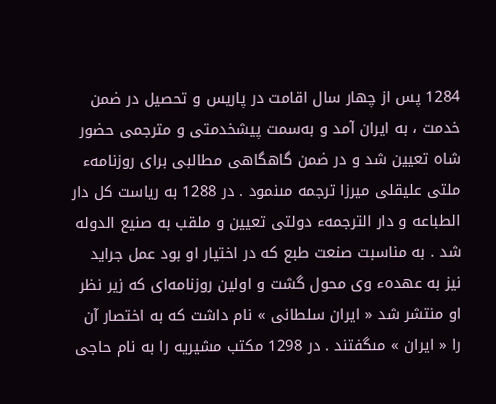1284 پس از چهار سال اقامت در پاريس و تحصيل در ضمن خدمت ، به ايران آمد و به‌سمت پيشخدمتى و مترجمى حضور شاه تعيين شد و در ضمن گاهگاهى مطالبى براى روزنامهء ملتى عليقلى ميرزا ترجمه مىنمود . در 1288 به رياست كل دار الطباعه و دار الترجمهء دولتى تعيين و ملقب به صنيع الدوله شد . به مناسبت صنعت طبع كه در اختيار او بود عمل جرايد نيز به عهدهء وى محول گشت و اولين روزنامه‌اى كه زير نظر او منتشر شد « ايران سلطانى » نام داشت كه به اختصار آن را « ايران » مىگفتند . در 1298 مكتب مشيريه را به نام حاجى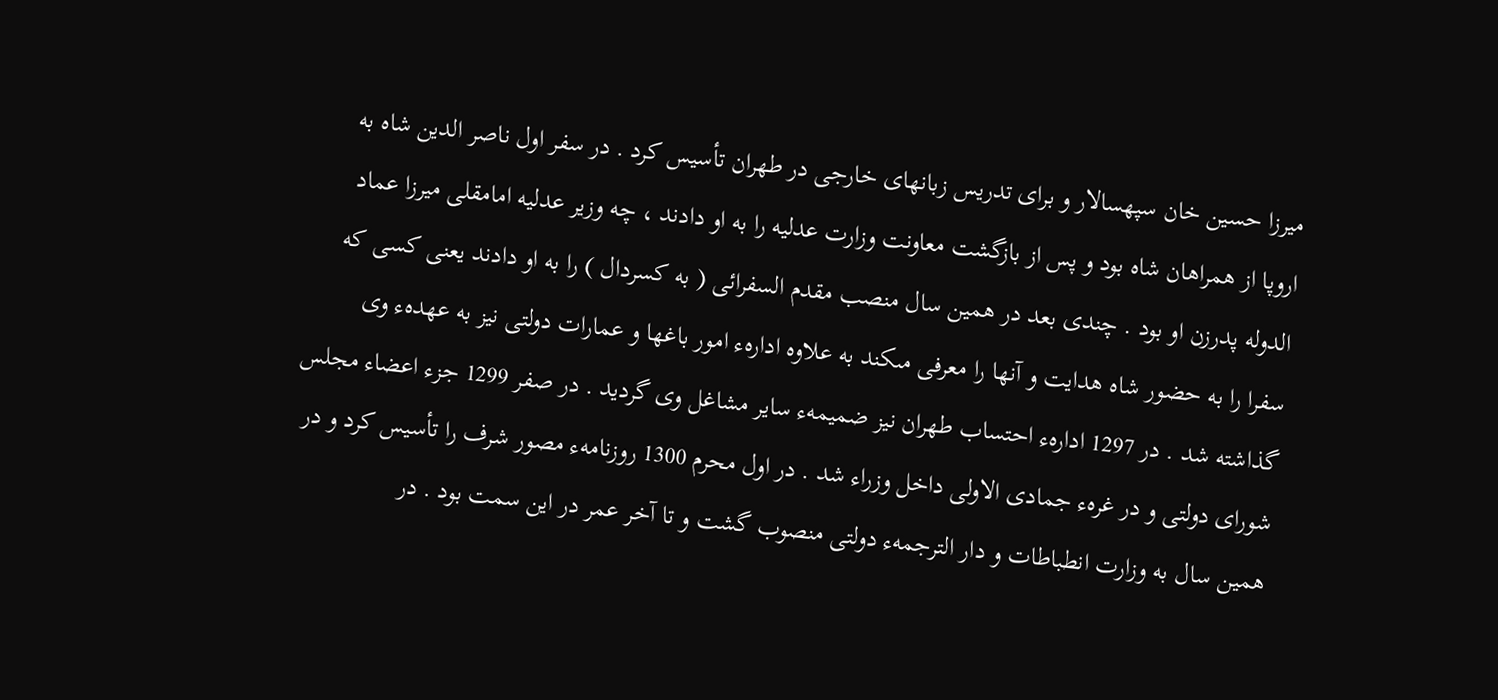ميرزا حسين خان سپهسالار و براى تدريس زبانهاى خارجى در طهران تأسيس كرد . در سفر اول ناصر الدين شاه به اروپا از همراهان شاه بود و پس از بازگشت معاونت وزارت عدليه را به او دادند ، چه وزير عدليه امامقلى ميرزا عماد الدوله پدرزن او بود . چندى بعد در همين سال منصب مقدم السفرائى ( به كسردال ) را به او دادند يعنى كسى كه سفرا را به حضور شاه هدايت و آنها را معرفى مىكند به علاوه ادارهء امور باغها و عمارات دولتى نيز به عهدهء وى گذاشته شد . در 1297 ادارهء احتساب طهران نيز ضميمهء ساير مشاغل وى گرديد . در صفر 1299 جزء اعضاء مجلس شوراى دولتى و در غرهء جمادى الاولى داخل وزراء شد . در اول محرم 1300 روزنامهء مصور شرف را تأسيس كرد و در همين سال به وزارت انطباطات و دار الترجمهء دولتى منصوب گشت و تا آخر عمر در اين سمت بود . در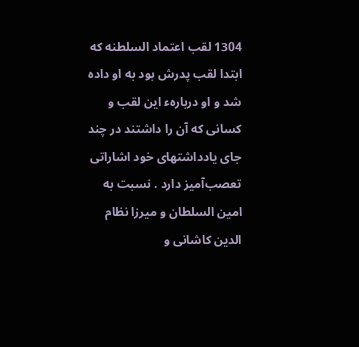1304 لقب اعتماد السلطنه كه ابتدا لقب پدرش بود به او داده شد و او دربارهء اين لقب و كسانى كه آن را داشتند در چند جاى يادداشتهاى خود اشاراتى تعصب‌آميز دارد . نسبت به امين السلطان و ميرزا نظام الدين كاشانى و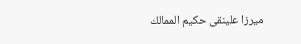ميرزا علينقى حكيم الممالك